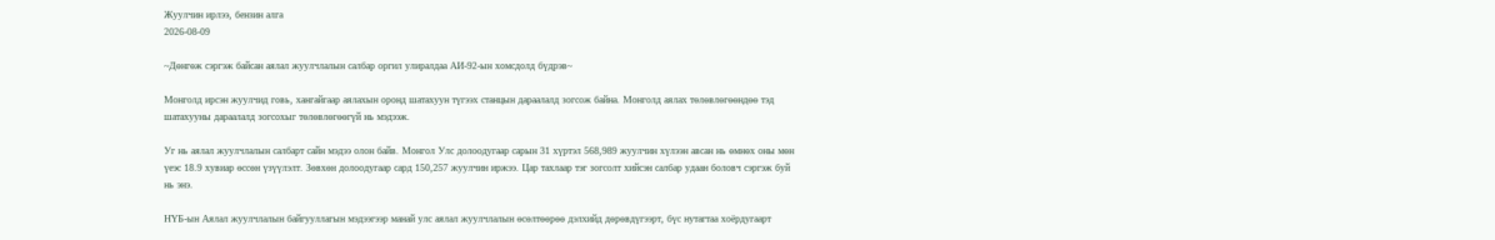Жуулчин ирлээ, бензин алга
2026-08-09

~Дөнгөж сэргэж байсан аялал жуулчлалын салбар оргил улиралдаа АИ-92-ын хомсдолд бүдрэв~

Монголд ирсэн жуулчид говь, хангайгаар аялахын оронд шатахуун түгээх станцын дараалалд зогсож байна. Монголд аялах төлөвлөгөөндөө тэд шатахууны дараалалд зогсохыг төлөвлөгөөгүй нь мэдээж.

Уг нь аялал жуулчлалын салбарт сайн мэдээ олон байв. Монгол Улс долоодугаар сарын 31 хүртэл 568,989 жуулчин хүлээн авсан нь өмнөх оны мөн үеэс 18.9 хувиар өссөн үзүүлэлт. Зөвхөн долоодугаар сард 150,257 жуулчин иржээ. Цар тахлаар тэг зогсолт хийсэн салбар удаан боловч сэргэж буй нь энэ.

НҮБ-ын Аялал жуулчлалын байгууллагын мэдээгээр манай улс аялал жуулчлалын өсөлтөөрөө дэлхийд дөрөвдүгээрт, бүс нутагтаа хоёрдугаарт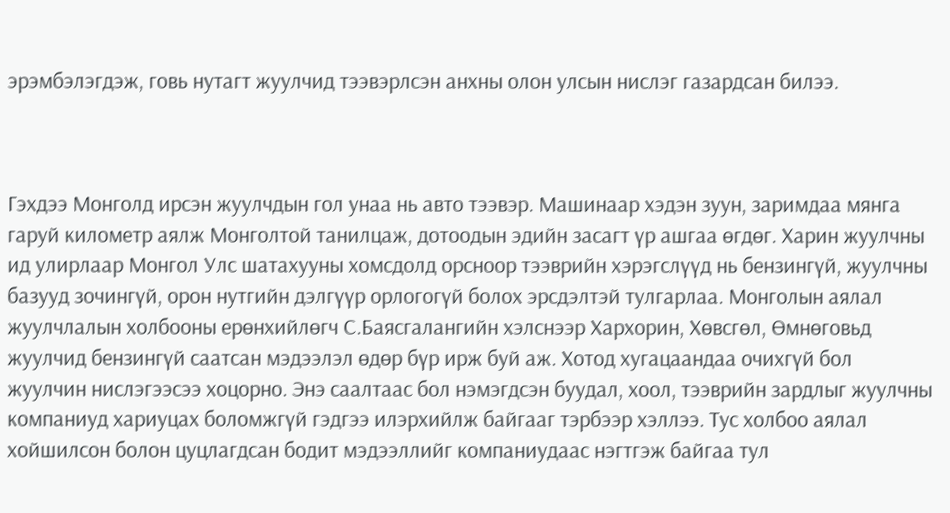эрэмбэлэгдэж, говь нутагт жуулчид тээвэрлсэн анхны олон улсын нислэг газардсан билээ.



Гэхдээ Монголд ирсэн жуулчдын гол унаа нь авто тээвэр. Машинаар хэдэн зуун, заримдаа мянга гаруй километр аялж Монголтой танилцаж, дотоодын эдийн засагт үр ашгаа өгдөг. Харин жуулчны ид улирлаар Монгол Улс шатахууны хомсдолд орсноор тээврийн хэрэгслүүд нь бензингүй, жуулчны базууд зочингүй, орон нутгийн дэлгүүр орлогогүй болох эрсдэлтэй тулгарлаа. Монголын аялал жуулчлалын холбооны ерөнхийлөгч С.Баясгалангийн хэлснээр Хархорин, Хөвсгөл, Өмнөговьд жуулчид бензингүй саатсан мэдээлэл өдөр бүр ирж буй аж. Хотод хугацаандаа очихгүй бол жуулчин нислэгээсээ хоцорно. Энэ саалтаас бол нэмэгдсэн буудал, хоол, тээврийн зардлыг жуулчны компаниуд хариуцах боломжгүй гэдгээ илэрхийлж байгааг тэрбээр хэллээ. Тус холбоо аялал хойшилсон болон цуцлагдсан бодит мэдээллийг компаниудаас нэгтгэж байгаа тул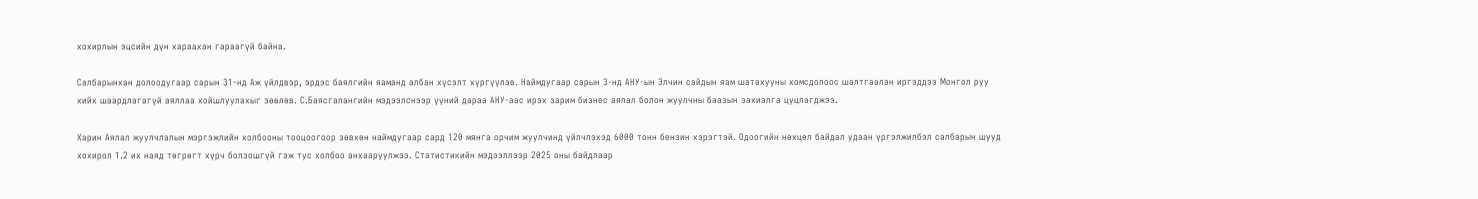хохирлын эцсийн дүн хараахан гараагүй байна.

Салбарынхан долоодугаар сарын 31-нд Аж үйлдвэр, эрдэс баялгийн яаманд албан хүсэлт хүргүүлэв. Наймдугаар сарын 3-нд АНУ-ын Элчин сайдын яам шатахууны хомсдолоос шалтгаалан иргэддээ Монгол руу хийх шаардлагагүй аяллаа хойшлуулахыг зөвлөв. С.Баясгалангийн мэдээлснээр үүний дараа АНУ-аас ирэх зарим бизнес аялал болон жуулчны баазын захиалга цуцлагджээ.

Харин Аялал жуулчлалын мэргэжлийн холбооны тооцоогоор зөвхөн наймдугаар сард 120 мянга орчим жуулчинд үйлчлэхэд 6000 тонн бензин хэрэгтэй. Одоогийн нөхцөл байдал удаан үргэлжилбэл салбарын шууд хохирол 1.2 их наяд төгрөгт хүрч болзошгүй гэж тус холбоо анхааруулжээ. Статистикийн мэдээллээр 2025 оны байдлаар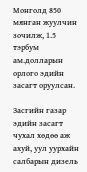Монголд 850 мянган жуулчин зочилж, 1.5 тэрбум ам.долларын орлого эдийн засагт оруулсан.

Засгийн газар эдийн засагт чухал хөдөө аж ахуй, уул уурхайн салбарын дизель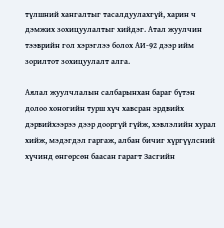түлшний хангалтыг тасалдуулахгүй, харин ч дэмжих зохицуулалтыг хийдэг. Атал жуулчин тээврийн гол хэрэглээ болох АИ-92 дээр ийм зорилтот зохицуулалт алга.

Аялал жуулчлалын салбарынхан бараг бүтэн долоо хоногийн турш хүч хавсран эрдвийх дэрвийхээрээ дээр дооргүй гүйж, хэвлэлийн хурал хийж, мэдэгдэл гаргаж, албан бичиг хүргүүлсний хүчинд өнгөрсөн баасан гарагт Засгийн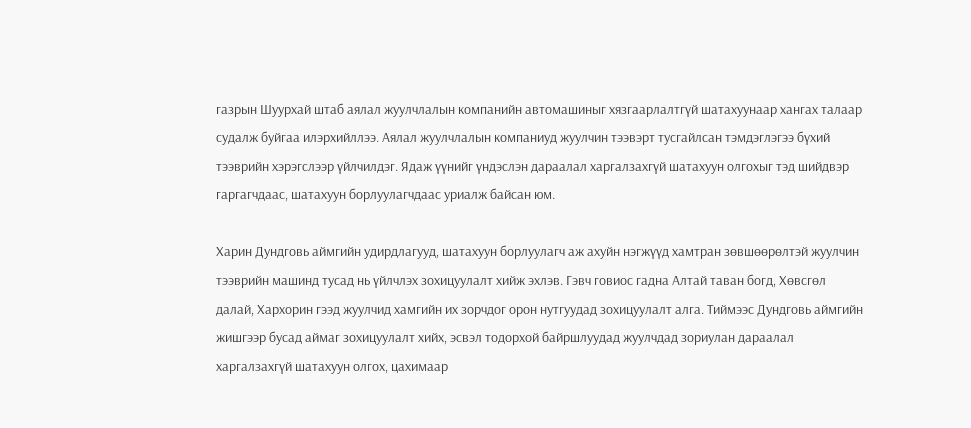газрын Шуурхай штаб аялал жуулчлалын компанийн автомашиныг хязгаарлалтгүй шатахуунаар хангах талаар судалж буйгаа илэрхийллээ. Аялал жуулчлалын компаниуд жуулчин тээвэрт тусгайлсан тэмдэглэгээ бүхий тээврийн хэрэгслээр үйлчилдэг. Ядаж үүнийг үндэслэн дараалал харгалзахгүй шатахуун олгохыг тэд шийдвэр гаргагчдаас, шатахуун борлуулагчдаас уриалж байсан юм.

Харин Дундговь аймгийн удирдлагууд, шатахуун борлуулагч аж ахуйн нэгжүүд хамтран зөвшөөрөлтэй жуулчин тээврийн машинд тусад нь үйлчлэх зохицуулалт хийж эхлэв. Гэвч говиос гадна Алтай таван богд, Хөвсгөл далай, Хархорин гээд жуулчид хамгийн их зорчдог орон нутгуудад зохицуулалт алга. Тиймээс Дундговь аймгийн жишгээр бусад аймаг зохицуулалт хийх, эсвэл тодорхой байршлуудад жуулчдад зориулан дараалал харгалзахгүй шатахуун олгох, цахимаар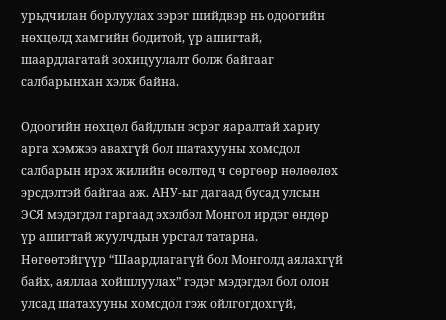урьдчилан борлуулах зэрэг шийдвэр нь одоогийн нөхцөлд хамгийн бодитой, үр ашигтай, шаардлагатай зохицуулалт болж байгааг салбарынхан хэлж байна.

Одоогийн нөхцөл байдлын эсрэг яаралтай хариу арга хэмжээ авахгүй бол шатахууны хомсдол салбарын ирэх жилийн өсөлтөд ч сөргөөр нөлөөлөх эрсдэлтэй байгаа аж. АНУ-ыг дагаад бусад улсын ЭСЯ мэдэгдэл гаргаад эхэлбэл Монгол ирдэг өндөр үр ашигтай жуулчдын урсгал татарна. Нөгөөтэйгүүр “Шаардлагагүй бол Монголд аялахгүй байх, аяллаа хойшлуулах” гэдэг мэдэгдэл бол олон улсад шатахууны хомсдол гэж ойлгогдохгүй,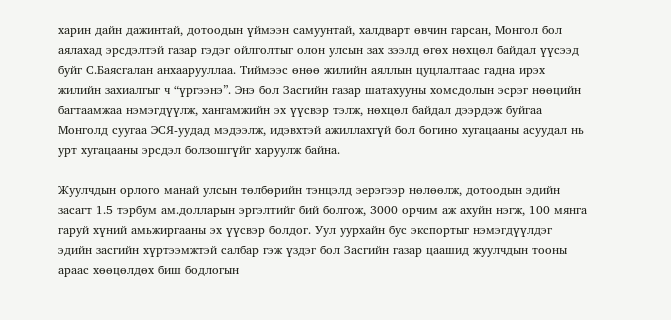харин дайн дажинтай, дотоодын үймээн самуунтай, халдварт өвчин гарсан, Монгол бол аялахад эрсдэлтэй газар гэдэг ойлголтыг олон улсын зах зээлд өгөх нөхцөл байдал үүсээд буйг С.Баясгалан анхаарууллаа. Тиймээс өнөө жилийн аяллын цуцлалтаас гадна ирэх жилийн захиалгыг ч “үргээнэ”. Энэ бол Засгийн газар шатахууны хомсдолын эсрэг нөөцийн багтаамжаа нэмэгдүүлж, хангамжийн эх үүсвэр тэлж, нөхцөл байдал дээрдэж буйгаа Монголд суугаа ЭСЯ-уудад мэдээлж, идэвхтэй ажиллахгүй бол богино хугацааны асуудал нь урт хугацааны эрсдэл болзошгүйг харуулж байна.

Жуулчдын орлого манай улсын төлбөрийн тэнцэлд эерэгээр нөлөөлж, дотоодын эдийн засагт 1.5 тэрбум ам.долларын эргэлтийг бий болгож, 3000 орчим аж ахуйн нэгж, 100 мянга гаруй хүний амьжиргааны эх үүсвэр болдог. Уул уурхайн бус экспортыг нэмэгдүүлдэг эдийн засгийн хүртээмжтэй салбар гэж үздэг бол Засгийн газар цаашид жуулчдын тооны араас хөөцөлдөх биш бодлогын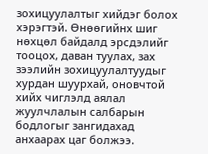зохицуулалтыг хийдэг болох хэрэгтэй. Өнөөгийнх шиг нөхцөл байдалд эрсдэлийг тооцох, даван туулах, зах зээлийн зохицуулалтуудыг хурдан шуурхай, оновчтой хийх чиглэлд аялал жуулчлалын салбарын бодлогыг зангидахад анхаарах цаг болжээ.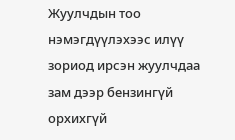Жуулчдын тоо нэмэгдүүлэхээс илүү зориод ирсэн жуулчдаа зам дээр бензингүй орхихгүй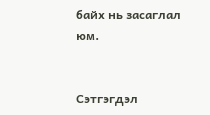байх нь засаглал юм.


Сэтгэгдэл